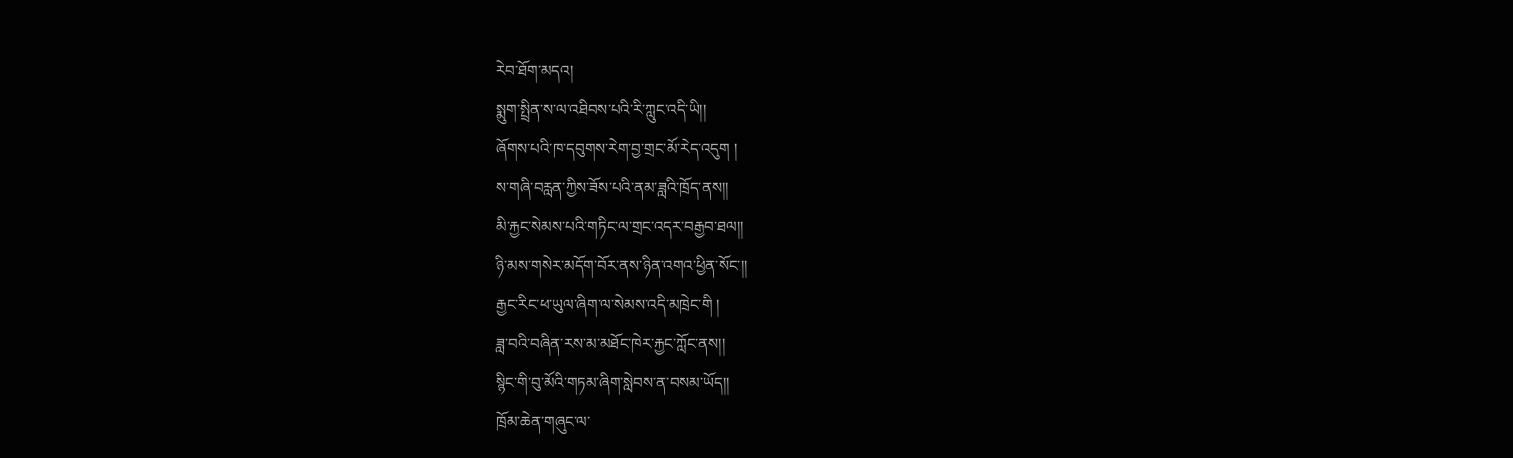རེབ་ཐོག་མདའ།
སྨུག་སྤྲིན་ས་ལ་འཐིབས་པའི་རི་ཀླུང་འདི་ཡི།།
ཞོགས་པའི་ཁ་དབུགས་རེག་བྱ་གྲང་མོ་རེད་འདུག །
ས་གཞི་བརླན་ཀྱིས་ཟོས་པའི་ནམ་ཟླའི་ཁྲོད་ནས།།
མི་རྐྱང་སེམས་པའི་གཏིང་ལ་གྲང་འདར་བརྒྱབ་ཐལ།།
ཉི་མས་གསེར་མདོག་བོར་ནས་ཉིན་འགའ་ཕྱིན་སོང་།།
རྒྱང་རིང་ཕ་ཡུལ་ཞིག་ལ་སེམས་འདི་མཁྲེང་གི །
ཟླ་བའི་བཞིན་རས་མ་མཐོང་ཁེར་རྐྱང་ཀློང་ནས།།
སྙིང་གི་བུ་མོའི་གཏམ་ཞིག་སླེབས་ན་བསམ་ཡོད།།
ཁྲོམ་ཆེན་གཞུང་ལ་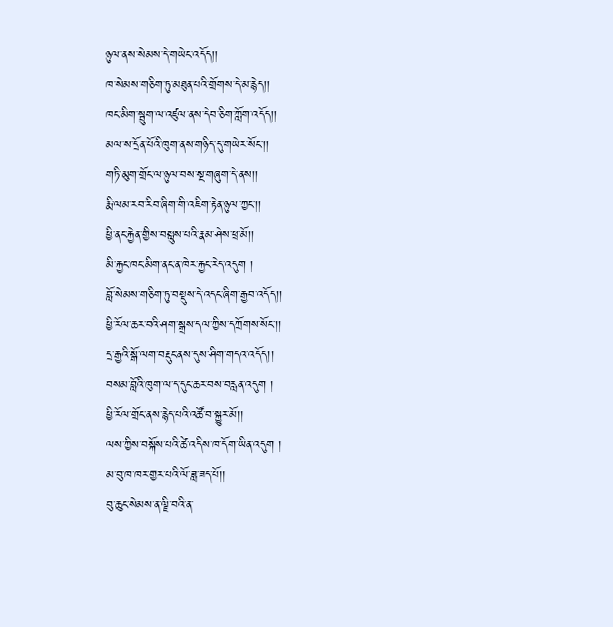ཉུལ་ནས་སེམས་དེ་གཡེང་འདོད།།
ཁ་སེམས་གཅིག་ཏུ་མཐུན་པའི་གྲོགས་དེ་མ་རྙེད།།
ཁང་མིག་སྦུག་ལ་འཛུལ་ནས་དེབ་ཅིག་ཀློག་འདོད།།
མལ་ས་དྲོན་པོའི་ཁུག་ནས་གཉིད་དུ་གཡེར་སོང་།།
གཏི་མུག་གྲོང་ལ་ཉུལ་བས་སྔ་གཞུག་དེ་ནས།།
རྨི་ལམ་རབ་རིབ་ཞིག་གི་འཇིག་རྟེན་ཉུལ་ཀྱང་།།
ཕྱི་ནང་རྐྱེན་གྱིས་བསླུས་པའི་རྣམ་ཤེས་ཕྲ་མོ།།
མི་རྐྱང་ཁང་མིག་ནང་ན་ཁེར་རྐྱང་རེད་འདུག །
བློ་སེམས་གཅིག་ཏུ་བསྡུས་དེ་འདང་ཞིག་རྒྱབ་འདོད།།
ཕྱི་རོལ་ཆར་བའི་ཤག་སྒྲས་དལ་ཀྱིས་དཀྲོགས་སོང་།།
དྲ་རྒྱའི་སྒོ་ལག་བརྡུང་ནས་དུས་ཤིག་གདའ་འདོད།།
བསམ་བློའི་ཁུག་ལ་ད་དུང་ཆར་བས་བརླན་འདུག །
ཕྱི་རོལ་གྲོང་ནས་རྙེད་པའི་འཚོ་བ་སྐྱུར་མོ།།
ལས་ཀྱིས་བསྐོས་པའི་ཚེ་འདིས་ཁ་དོག་ཡིན་འདུག །
མ་བུ་ཁ་ཁར་གྱར་པའི་ལོ་ཟླ་ཟད་པོ།།
བུ་ཆུང་སེམས་ན་ལྗི་བའི་ན་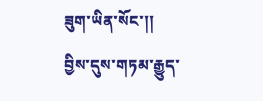ཟུག་ཡིན་སོང་།།
བྱིས་དུས་གཏམ་རྒྱུད་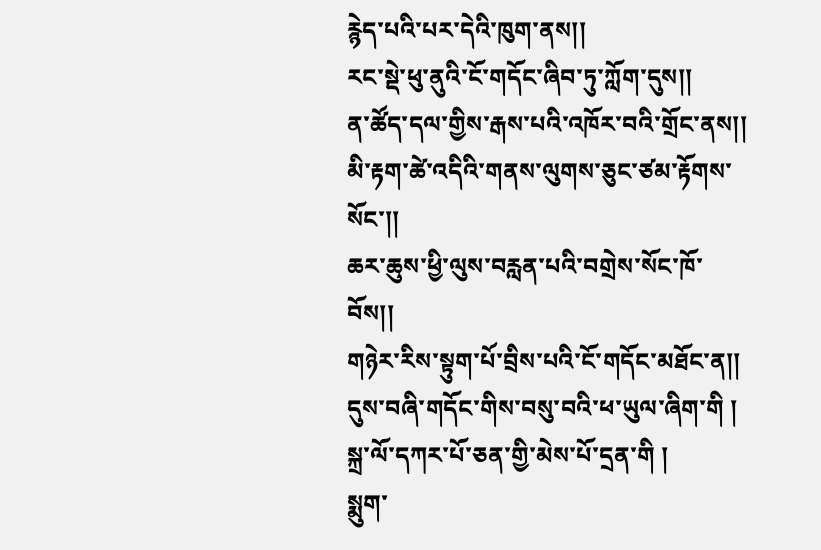རྙེད་པའི་པར་དེའི་ཁུག་ནས།།
རང་སྡེ་ཕུ་ནུའི་ངོ་གདོང་ཞིབ་ཏུ་ཀློག་དུས།།
ན་ཚོད་དལ་གྱིས་རྒས་པའི་འཁོར་བའི་གྲོང་ནས།།
མི་རྟག་ཚེ་འདིའི་གནས་ལུགས་ཅུང་ཙམ་རྟོགས་སོང་།།
ཆར་ཆུས་ཕྱི་ལུས་བརླན་པའི་བགྲེས་སོང་ཁོ་བོས།།
གཉེར་རིས་སྟུག་པོ་བྲིས་པའི་ངོ་གདོང་མཐོང་ན།།
དུས་བཞི་གདོང་གིས་བསུ་བའི་ཕ་ཡུལ་ཞིག་གི །
སྐྲ་ལོ་དཀར་པོ་ཅན་གྱི་མེས་པོ་དྲན་གི །
སྨུག་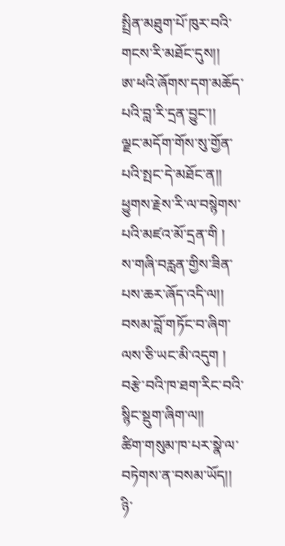སྤྲིན་མཐུག་པོ་ཁུར་བའི་གངས་རི་མཐོང་དུས།།
ཨ་ཕའི་ཞོགས་དག་མཆོད་པའི་བླ་རི་དྲན་བྱུང་།།
ལྗང་མདོག་གོས་སུ་གྱོན་པའི་སྤང་དེ་མཐོང་ན།།
ཕྱུགས་རྗེས་རི་ལ་བསྙེགས་པའི་མཛའ་མོ་དྲན་གི །
ས་གཞི་བརླན་གྱིས་ཟིན་པས་ཆར་ཞོད་འདི་ལ།།
བསམ་བློ་གཏོང་བ་ཞིག་ལས་ཅི་ཡང་མི་འདུག །
བརྩེ་བའི་ཁ་ཐག་རིང་བའི་སྙིང་སྡུག་ཞིག་ལ།།
ཚིག་གསུམ་ཁ་པར་སྣེ་ལ་བཏེགས་ན་བསམ་ཡོད།།
ཉི་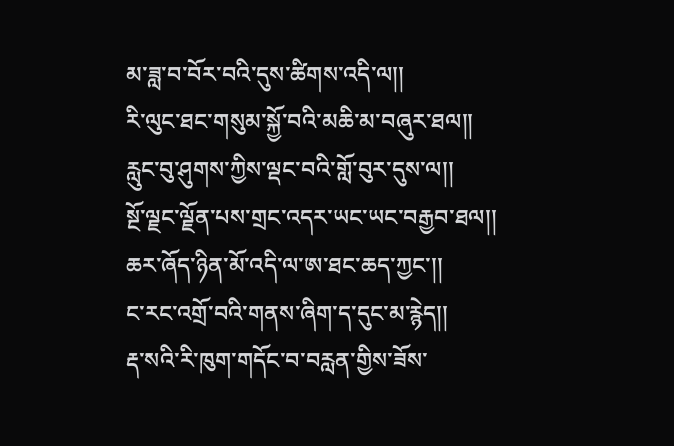མ་ཟླ་བ་བོར་བའི་དུས་ཚིགས་འདི་ལ།།
རི་ལུང་ཐང་གསུམ་སྐྱོ་བའི་མཆི་མ་བཞུར་ཐལ།།
རླུང་བུ་ཤུགས་ཀྱིས་ལྡང་བའི་གློ་བུར་དུས་ལ།།
སྔོ་ལྗང་ལྗོན་པས་གྲང་འདར་ཡང་ཡང་བརྒྱབ་ཐལ།།
ཆར་ཞོད་ཉིན་མོ་འདི་ལ་ཨ་ཐང་ཆད་ཀྱང་།།
ང་རང་འགྲོ་བའི་གནས་ཞིག་ད་དུང་མ་རྙེད།།
རྡ་སའི་རི་ཁུག་གདོང་བ་བརླན་གྱིས་ཟོས་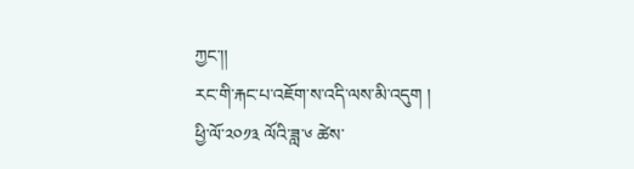ཀྱང་།།
རང་གི་རྐང་པ་འཇོག་ས་འདི་ལས་མི་འདུག །
ཕྱི་ལོ་༢༠༡༣ ལོའི་ཟླ་༦ ཚེས་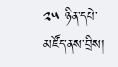༢༥ ཉིན་དཔེ་མཛོད་ནས་བྲིས།